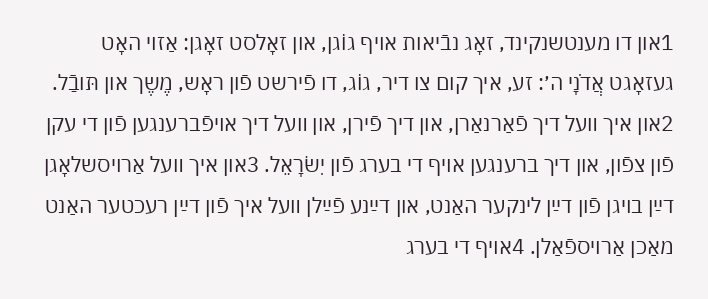1און דו מענטשנקינד, זאָג נבֿיאות אױף גוֹגן, און זאָלסט זאָגן: אַזױ האָט געזאָגט אֲדֹנָי ה׳: זע, איך קום צו דיר, גוֹג, דו פֿירשט פֿון ראָש, מֶשֶך און תּובַֿל. 2און איך װעל דיך פֿאַרנאַרן, און דיך פֿירן, און װעל דיך אױפֿברענגען פֿון די עקן פֿון צפֿון, און דיך ברענגען אױף די בערג פֿון יִשׂרָאֵל. 3און איך װעל אַרױסשלאָגן דײַן בױגן פֿון דײַן לינקער האַנט, און דײַנע פֿײַלן װעל איך פֿון דײַן רעכטער האַנט מאַכן אַרױספֿאַלן. 4אױף די בערג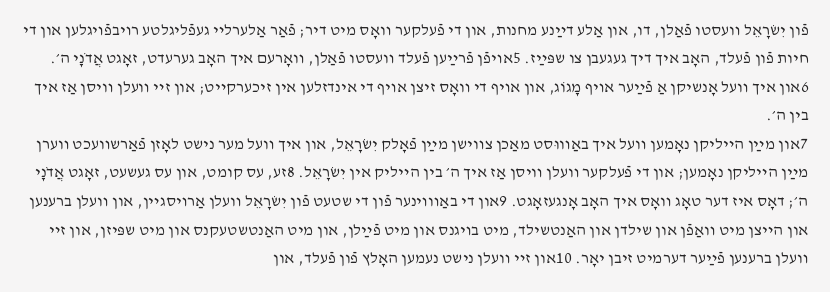פֿון יִשׂרָאֵל װעסטו פֿאַלן, דו, און אַלע דײַנע מחנות, און די פֿעלקער װאָס מיט דיר; פֿאַר אַלערלײ געפֿליגלטע רױבפֿױגלען און די חיות פֿון פֿעלד, האָב איך דיך געגעבן צו שפּײַז. 5אױפֿן פֿרײַען פֿעלד װעסטו פֿאַלן, װאָרעם איך האָב גערעדט, זאָגט אֲדֹנָי ה׳. 6און איך װעל אָנשיקן אַ פֿײַער אױף מָגוֹג, און אױף די װאָס זיצן אױף די אינדזלען אין זיכערקײט; און זײ װעלן װיסן אַז איך בין ה׳.
7און מײַן הײליקן נאָמען װעל איך באַװוּסט מאַכן צװישן מײַן פֿאָלק יִשׂרָאֵל, און איך װעל מער נישט לאָזן פֿאַרשװעכט װערן מײַן הײליקן נאָמען; און די פֿעלקער װעלן װיסן אַז איך ה׳ בין הײליק אין יִשׂרָאֵל. 8זע, עס קומט, און עס געשעט, זאָגט אֲדֹנָי ה׳; דאָס איז דער טאָג װאָס איך האָב אָנגעזאָגט. 9און די באַװױנער פֿון די שטעט פֿון יִשׂרָאֵל װעלן אַרױסגײן, און װעלן ברענען און הײצן מיט װאַפֿן און שילדן און האַנטשילד, מיט בױגנס און מיט פֿײַלן, און מיט האַנטשטעקנס און מיט שפּיזן, און זײ װעלן ברענען פֿײַער דערמיט זיבן יאָר. 10און זײ װעלן נישט נעמען האָלץ פֿון פֿעלד, און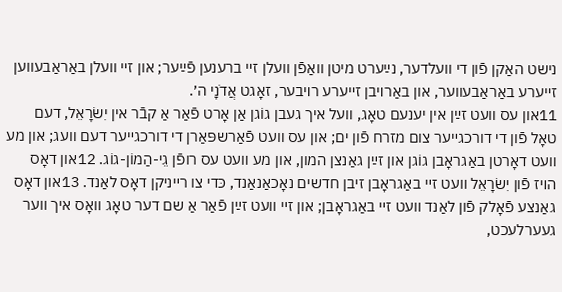נישט האַקן פֿון די װעלדער, נײַערט מיטן װאַפֿן װעלן זײ ברענען פֿײַער; און זײ װעלן באַראַבעװען זײערע באַראַבעװער, און באַרױבן זײערע רױבער, זאָגט אֲדֹנָי ה׳.
11און עס װעט זײַן אין יענעם טאָג, װעל איך געבן גוֹגן אַן אָרט פֿאַר אַ קבֿר אין יִשׂרָאֵל, דעם טאָל פֿון די דורכגײער צום מזרח פֿון ים; און עס װעט פֿאַרשפּאַרן די דורכגײער דעם װעג; און מע װעט דאָרטן באַגראָבן גוֹגן און זײַן גאַנצן המון, און מע װעט עס רופֿן גֵי-הַמוֹן-גוֹג. 12און דאָס הױז פֿון יִשׂרָאֵל װעט זײ באַגראָבן זיבן חדשים נאָכאַנאַנד, כּדי צו רײניקן דאָס לאַנד. 13און דאָס גאַנצע פֿאָלק פֿון לאַנד װעט זײ באַגראָבן; און זײ װעט זײַן פֿאַר אַ שם דער טאָג װאָס איך װער געערלעכט,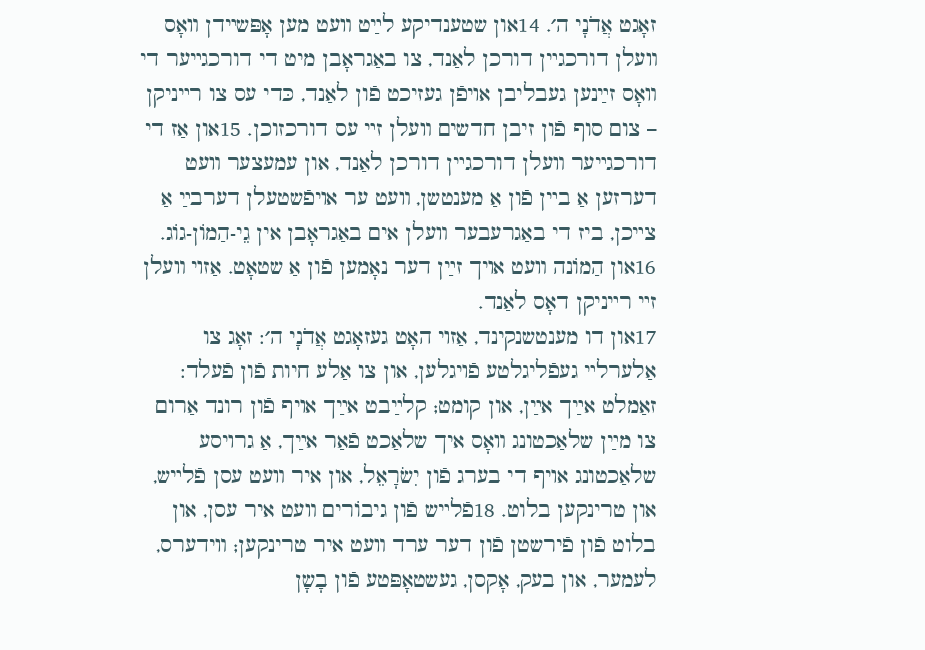זאָגט אֲדֹנָי ה׳. 14און שטענדיקע לײַט װעט מען אָפּשײדן װאָס װעלן דורכגײן דורכן לאַנד, צו באַגראָבן מיט די דורכגײער די װאָס זײַנען געבליבן אױפֿן געזיכט פֿון לאַנד, כּדי עס צו רײניקן – צום סוף פֿון זיבן חדשים װעלן זײ עס דורכזוכן. 15און אַז די דורכגײער װעלן דורכגײן דורכן לאַנד, און עמעצער װעט דערזען אַ בײן פֿון אַ מענטשן, װעט ער אױפֿשטעלן דערבײַ אַ צײכן, ביז די באַגרעבער װעלן אים באַגראָבן אין גֵי-הַמוֹן-גוֹג. 16און הַמוֹנה װעט אױך זײַן דער נאָמען פֿון אַ שטאָט. אַזױ װעלן זײ רײניקן דאָס לאַנד.
17און דו מענטשנקינד, אַזױ האָט געזאָגט אֲדֹנָי ה׳: זאָג צו אַלערלײ געפֿליגלטע פֿױגלען, און צו אַלע חיות פֿון פֿעלד: זאַמלט אײַך אײַן, און קומט; קלײַבט אײַך אױף פֿון רונד אַרום צו מײַן שלאַכטונג װאָס איך שלאַכט פֿאַר אײַך, אַ גרױסע שלאַכטונג אױף די בערג פֿון יִשׂרָאֵל, און איר װעט עסן פֿלײש, און טרינקען בלוט. 18פֿלײש פֿון גיבוֹרים װעט איר עסן, און בלוט פֿון פֿירשטן פֿון דער ערד װעט איר טרינקען; װידערס, לעמער, און בעק, אָקסן, געשטאָפּטע פֿון בָשָן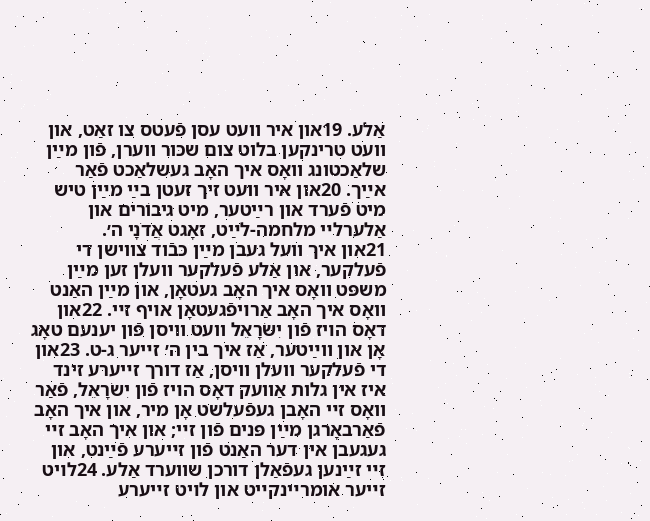אַלע. 19און איר װעט עסן פֿעטס צו זאַט, און װעט טרינקען בלוט צום שכּור װערן, פֿון מײַן שלאַכטונג װאָס איך האָב געשלאַכט פֿאַר אײַך. 20און איר װעט זיך זעטן בײַ מײַן טיש מיט פֿערד און רײַטער, מיט גיבוֹרים און אַלערלײ מלחמה-לײַט, זאָגט אֲדֹנָי ה׳.
21און איך װעל געבן מײַן כּבֿוד צװישן די פֿעלקער, און אַלע פֿעלקער װעלן זען מײַן משפּט װאָס איך האָב געטאָן, און מײַן האַנט װאָס איך האָב אַרױפֿגעטאָן אױף זײ. 22און דאָס הױז פֿון יִשׂרָאֵל װעט װיסן פֿון יענעם טאָג אָן און װײַטער, אַז איך בין ה׳ זײער ג-ט. 23און די פֿעלקער װעלן װיסן, אַז דורך זײערע זינד איז אין גלות אַװעק דאָס הױז פֿון יִשׂרָאֵל, פֿאַר װאָס זײ האָבן געפֿעלשט אָן מיר, און איך האָב פֿאַרבאָרגן מײַן פּנים פֿון זײ; און איך האָב זײ געגעבן אין דער האַנט פֿון זײערע פֿײַנט, און זײ זײַנען געפֿאַלן דורכן שװערד אַלע. 24לױט זײער אומרײנקײט און לױט זײערע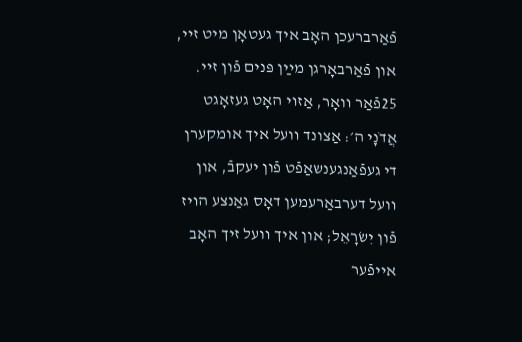פֿאַרברעכן האָב איך געטאָן מיט זײ, און פֿאַרבאָרגן מײַן פּנים פֿון זײ.
25פֿאַר װאָר, אַזױ האָט געזאָגט אֲדֹנָי ה׳: אַצונד װעל איך אומקערן די געפֿאַנגענשאַפֿט פֿון יעקבֿ, און װעל דערבאַרעמען דאָס גאַנצע הױז פֿון יִשׂרָאֵל; און איך װעל זיך האָב אײפֿער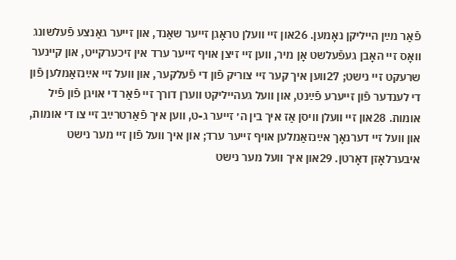פֿאַר מײַן הײליקן נאָמען. 26און זײ װעלן טראָגן זײער שאַנד, און זײער גאַנצע פֿעלשונג װאָס זײ האָבן געפֿעלשט אָן מיר, װען זײ זיצן אױף זײער ערד אין זיכערקײט, און קײנער שרעקט זײ נישט; 27װען איך קער זײ צוריק פֿון די פֿעלקער, און װעל זײ אײַנזאַמלען פֿון די לענדער פֿון זײערע פֿײַנט, און װעל געהײליקט װערן דורך זײ פֿאַר די אױגן פֿון פֿיל אומות. 28און זײ װעלן װיסן אַז איך בין ה׳ זײער ג-ט, װען איך פֿאַרטרײַב זײ צו די אומות, און װעל זײ דערנאָך אײַנזאַמלען אױף זײער ערד; און איך װעל פֿון זײ מער נישט איבערלאָזן דאָרטן. 29און איך װעל מער נישט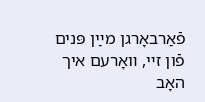פֿאַרבאָרגן מײַן פּנים פֿון זײ, װאָרעם איך האָב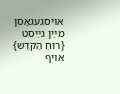אױסגעגאָסן מײַן גײַסט {רוּחַ הַקֹּדֶשׁ} אױף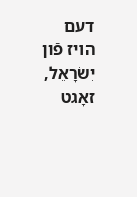דעם הױז פֿון יִשׂרָאֵל, זאָגט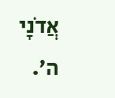אֲדֹנָי ה׳.